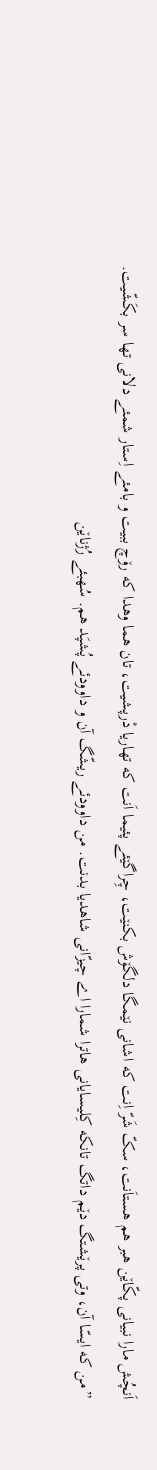اَنچُش مارا نبیانی پکّاێن هبر هم هستاَنت، سکّ شَرّ اِنت که اشانی نێمگا دلگۆش بکنێت، چِراگێئے پئیما اَنت که تهاریا دْرپشیت، تان هما وهدا که رۆچ ببیت و بامئے اِستار شمئے دلانی تها سر بکَشّیت.
”من که ایسّا آن، وتی پرێشتگ دێم داتگ تانکه کِلیسایانی هاترا شمارا اے چیزّانی شاهدیا بدنت. من داوودئے ریشّگ آن و داوودئے پُشپَد هم. سُهبئے رُژناێن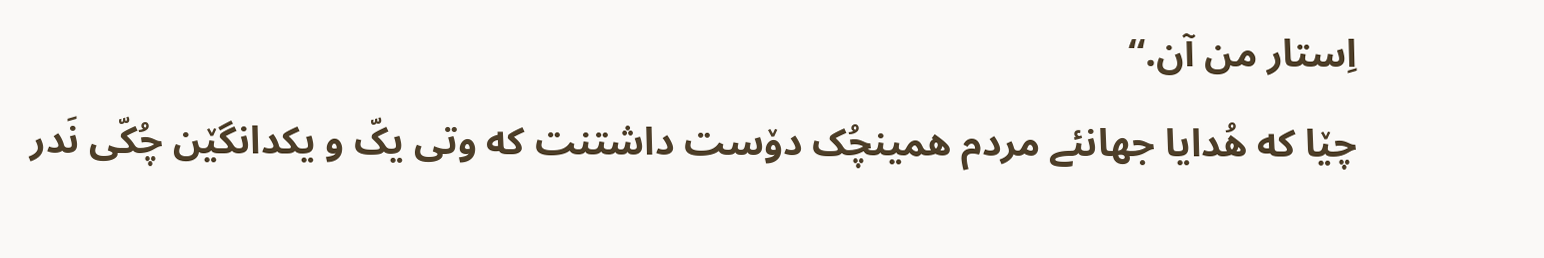اِستار من آن.“
چێا که هُدایا جهانئے مردم همینچُک دۆست داشتنت که وتی یکّ و یکدانگێن چُکّی نَدر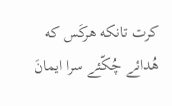کرت تانکه هرکَس که هُدائے چُکّئے سرا ایمانَ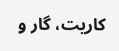کاریت، گار و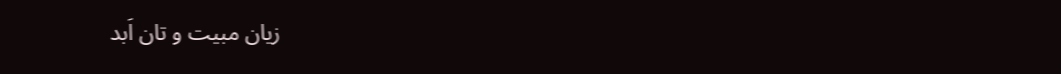زیان مبیت و تان اَبد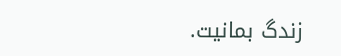زندگ بمانیت.